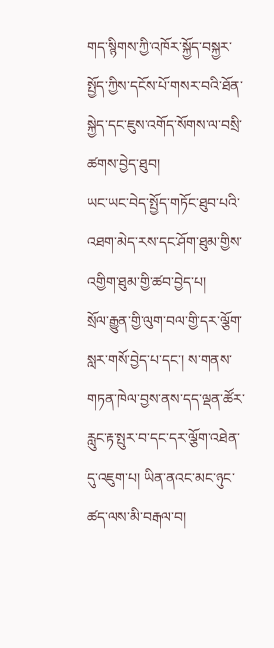གད་སྙིགས་ཀྱི་འཁོར་སྐྱོད་བསྐྱར་སྤྱོད་ཀྱིས་དངོས་པོ་གསར་བའི་ཐོན་སྐྱེད་དང་ཇུས་འགོད་སོགས་ལ་བསྲི་ཚགས་བྱེད་ཐུབ།
ཡང་ཡང་བེད་སྤྱོད་གཏོང་ཐུབ་པའི་འཐག་མེད་རས་དང་ཤོག་ཐུམ་གྱིས་འགྱིག་ཐུམ་གྱི་ཚབ་བྱེད་པ།
སྲོལ་རྒྱུན་གྱི་ལུག་བལ་གྱི་དར་ལྕོག་སླར་གསོ་བྱེད་པ་དང་། ས་གནས་གཏན་ཁེལ་བྱས་ནས་དད་ལྡན་ཚོར་རླུང་རྟ་སྤུར་བ་དང་དར་ལྕོག་འཐེན་དུ་འཇུག་པ། ཡིན་ནའང་མང་ཉུང་ཚད་ལས་མི་བརྒལ་བ།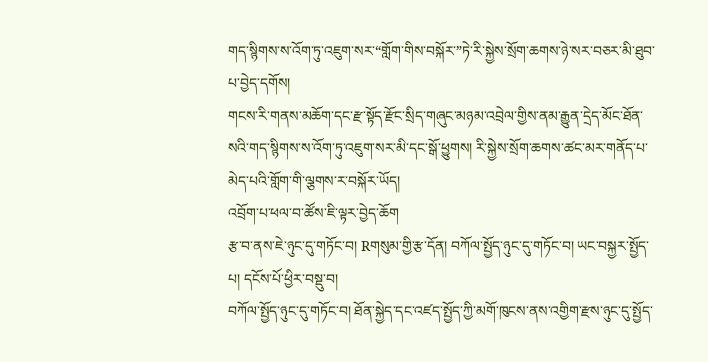གད་སྙིགས་ས་འོག་ཏུ་འཇུག་སར་“གློག་གིས་བསྐོར་”ཏེ་རི་སྐྱེས་སྲོག་ཆགས་ཉེ་སར་བཅར་མི་ཐུབ་པ་བྱེད་དགོས།
གངས་རི་གནས་མཆོག་དང་རྫ་སྟོད་རྫོང་སྲིད་གཞུང་མཉམ་འབྲེལ་གྱིས་ནམ་རྒྱུན་དྲེད་མོང་ཐོན་སའི་གད་སྙིགས་ས་འོག་ཏུ་འཇུག་སར་མི་དང་སྒོ་ཕྱུགས། རི་སྐྱེས་སྲོག་ཆགས་ཚང་མར་གནོད་པ་མེད་པའི་གློག་གི་ལྕགས་ར་བསྐོར་ཡོད།
འབྲོག་པ་ཕལ་བ་ཚོས་ཇི་ལྟར་བྱེད་ཆོག
རྩ་བ་ནས་ཇེ་ཉུང་དུ་གཏོང་བ། Rགསུམ་གྱི་རྩ་དོན། བཀོལ་སྤྱོད་ཉུང་དུ་གཏོང་བ། ཡང་བསྐྱར་སྤྱོད་པ། དངོས་པོ་ཕྱིར་བསྡུ་བ།
བཀོལ་སྤྱོད་ཉུང་དུ་གཏོང་བ། ཐོན་སྐྱེད་དང་འཛད་སྤྱོད་ཀྱི་མགོ་ཁུངས་ནས་འགྱིག་རྫས་ཉུང་དུ་སྤྱོད་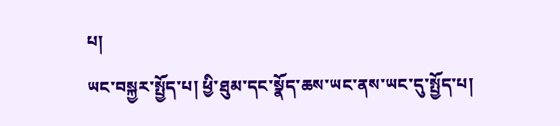པ།
ཡང་བསྐྱར་སྤྱོད་པ། ཕྱི་ཐུམ་དང་སྣོད་ཆས་ཡང་ནས་ཡང་དུ་སྤྱོད་པ།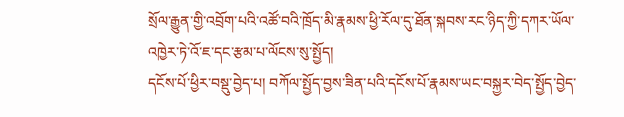སྲོལ་རྒྱུན་གྱི་འབྲོག་པའི་འཚོ་བའི་ཁྲོད་མི་རྣམས་ཕྱི་རོལ་དུ་ཐོན་སྐབས་རང་ཉིད་ཀྱི་དཀར་ཡོལ་འཁྱེར་ཏེ་འོ་ཇ་དང་རྩམ་པ་ལོངས་སུ་སྤྱོད།
དངོས་པོ་ཕྱིར་བསྡུ་བྱེད་པ། བཀོལ་སྤྱོད་བྱས་ཟིན་པའི་དངོས་པོ་རྣམས་ཡང་བསྐྱར་བེད་སྤྱོད་བྱེད་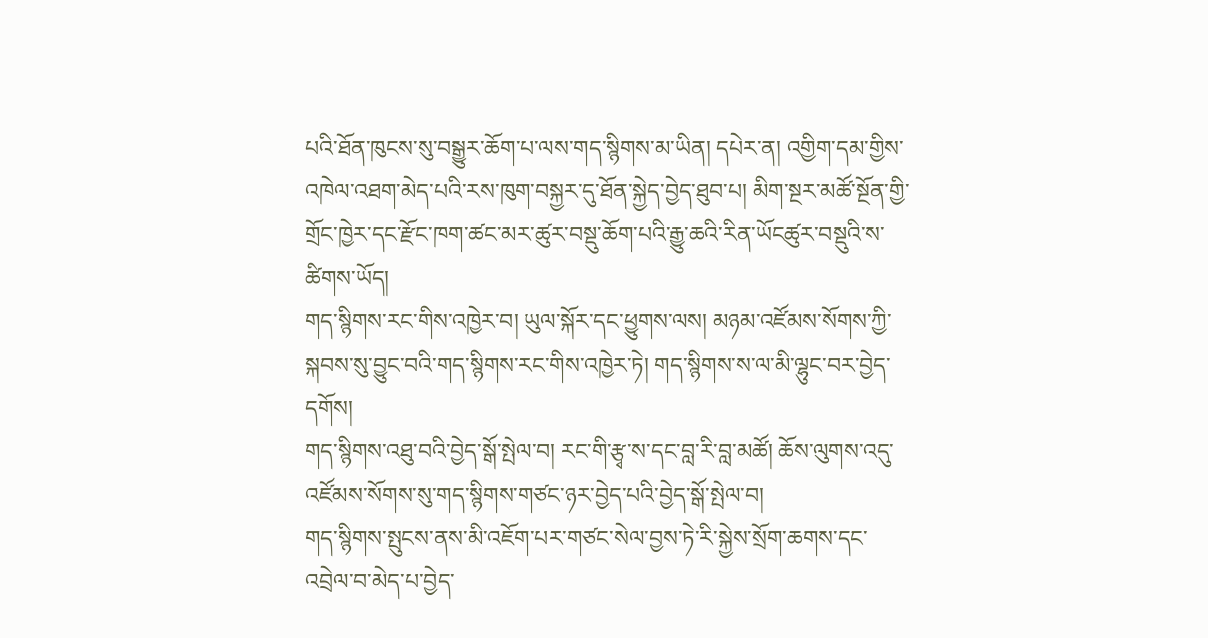པའི་ཐོན་ཁུངས་སུ་བསྒྱུར་ཆོག་པ་ལས་གད་སྙིགས་མ་ཡིན། དཔེར་ན། འགྱིག་དམ་གྱིས་འཁེལ་འཐག་མེད་པའི་རས་ཁུག་བསྐྱར་དུ་ཐོན་སྐྱེད་བྱེད་ཐུབ་པ། མིག་སྔར་མཚོ་སྔོན་གྱི་གྲོང་ཁྱེར་དང་རྫོང་ཁག་ཚང་མར་ཚུར་བསྡུ་ཆོག་པའི་རྒྱུ་ཆའི་རིན་ཡོངཚུར་བསྡུའི་ས་ཚིགས་ཡོད།
གད་སྙིགས་རང་གིས་འཁྱེར་བ། ཡུལ་སྐོར་དང་ཕྱུགས་ལས། མཉམ་འཛོམས་སོགས་ཀྱི་སྐབས་སུ་བྱུང་བའི་གད་སྙིགས་རང་གིས་འཁྱེར་ཏེ། གད་སྙིགས་ས་ལ་མི་ལྷུང་བར་བྱེད་དགོས།
གད་སྙིགས་འཐུ་བའི་བྱེད་སྒོ་སྤེལ་བ། རང་གི་རྩྭ་ས་དང་བླ་རི་བླ་མཚོ། ཆོས་ལུགས་འདུ་འཛོམས་སོགས་སུ་གད་སྙིགས་གཙང་ཉར་བྱེད་པའི་བྱེད་སྒོ་སྤེལ་བ།
གད་སྙིགས་སྤུངས་ནས་མི་འཇོག་པར་གཙང་སེལ་བྱས་ཏེ་རི་སྐྱེས་སྲོག་ཆགས་དང་འབྲེལ་བ་མེད་པ་བྱེད་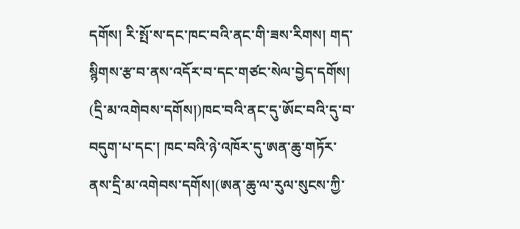དགོས། རི་སྤོ་ས་དང་ཁང་བའི་ནང་གི་ཟས་རིགས། གད་སྙིགས་རྩ་བ་ནས་འདོར་བ་དང་གཙང་སེལ་བྱེད་དགོས། (དྲི་མ་འགེབས་དགོས།)ཁང་བའི་ནང་དུ་ཨོང་བའི་དུ་བ་བདུག་པ་དང་། ཁང་བའི་ཉེ་འཁོར་དུ་ཨན་ཆུ་གཏོར་ནས་དྲི་མ་འགེབས་དགོས།(ཨན་ཆུ་ལ་རུལ་སུངས་ཀྱི་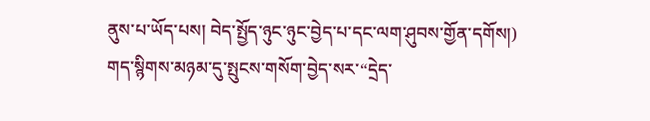ནུས་པ་ཡོད་པས། བེད་སྤྱོད་ཉུང་ཉུང་བྱེད་པ་དང་ལག་ཤུབས་གྱོན་དགོས།)
གད་སྙིགས་མཉམ་དུ་སྤུངས་གསོག་བྱེད་སར་“དྲེད་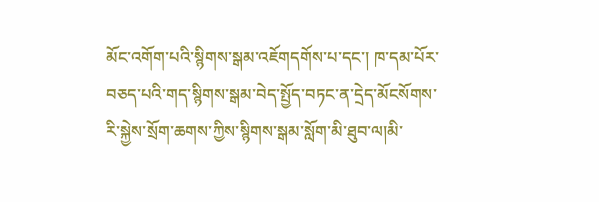མོང་འགོག་པའི་སྙིགས་སྒམ་འཇོགདགོས་པ་དང་། ཁ་དམ་པོར་བཅད་པའི་གད་སྙིགས་སྒམ་བེད་སྤྱོད་བཏང་ན་དྲེད་མོངསོགས་རི་སྐྱེས་སྲོག་ཆགས་ཀྱིས་སྙིགས་སྒམ་སློག་མི་ཐུབ་ལ།མི་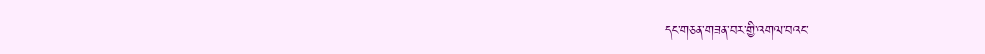དང་གཅན་གཟན་བར་གྱི་འགལ་བའང་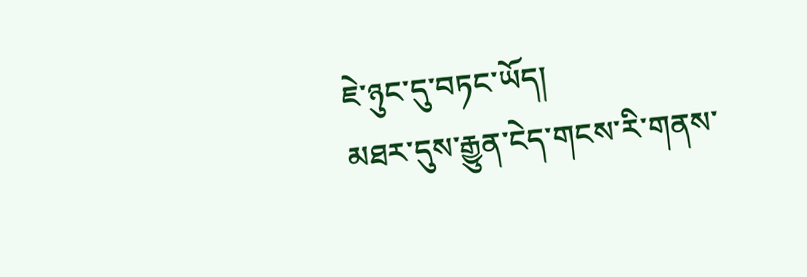ཇེ་ཉུང་དུ་བཏང་ཡོད།
མཐར་དུས་རྒྱུན་ངེད་གངས་རི་གནས་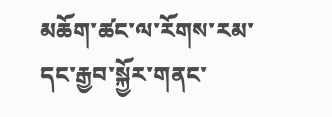མཆོག་ཚང་ལ་རོགས་རམ་དང་རྒྱབ་སྐྱོར་གནང་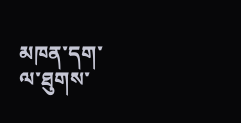མཁན་དག་ལ་ཐུགས་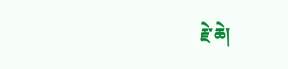རྗེ་ཆེ།